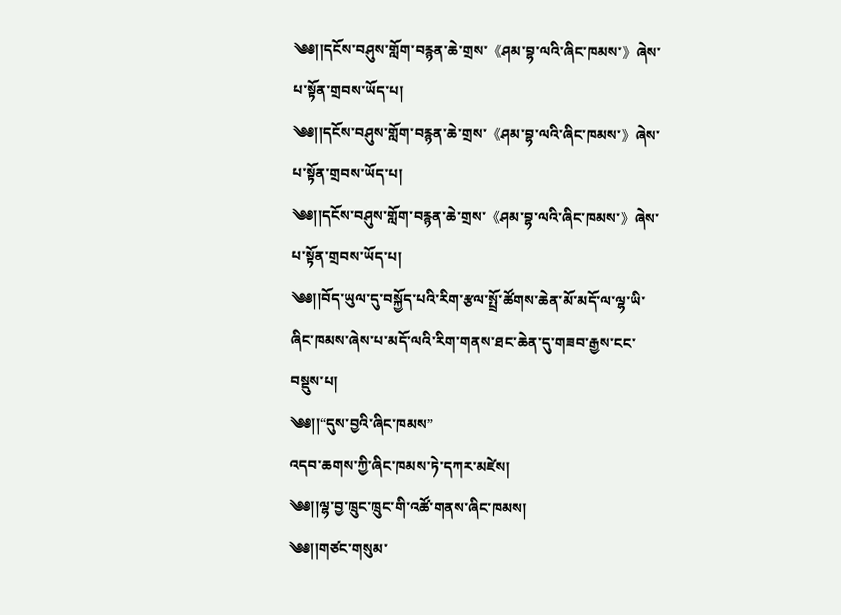༄༅།།དངོས་བཤུས་གློག་བརྙན་ཆེ་གྲས་《ཤམ་བྷ་ལའི་ཞིང་ཁམས་》ཞེས་པ་སྟོན་གྲབས་ཡོད་པ།
༄༅།།དངོས་བཤུས་གློག་བརྙན་ཆེ་གྲས་《ཤམ་བྷ་ལའི་ཞིང་ཁམས་》ཞེས་པ་སྟོན་གྲབས་ཡོད་པ།
༄༅།།དངོས་བཤུས་གློག་བརྙན་ཆེ་གྲས་《ཤམ་བྷ་ལའི་ཞིང་ཁམས་》ཞེས་པ་སྟོན་གྲབས་ཡོད་པ།
༄༅།།བོད་ཡུལ་དུ་བསྐྱོད་པའི་རིག་རྩལ་སྤྲོ་ཚོགས་ཆེན་མོ་མདོ་ལ་ལྷ་ཡི་ཞིང་ཁམས་ཞེས་པ་མདོ་ལའི་རིག་གནས་ཐང་ཆེན་དུ་གཟབ་རྒྱས་ངང་བསྡུས་པ།
༄༅།།“དུས་བྱའི་ཞིང་ཁམས”
འདབ་ཆགས་ཀྱི་ཞིང་ཁམས་ཏེ་དཀར་མཛེས།
༄༅།།ལྷ་བྱ་ཁྲུང་ཁྲུང་གི་འཚོ་གནས་ཞིང་ཁམས།
༄༅།།གཙང་གསུམ་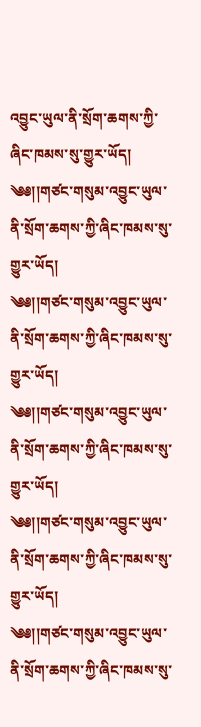འབྱུང་ཡུལ་ནི་སྲོག་ཆགས་ཀྱི་ཞིང་ཁམས་སུ་གྱུར་ཡོད།
༄༅།།གཙང་གསུམ་འབྱུང་ཡུལ་ནི་སྲོག་ཆགས་ཀྱི་ཞིང་ཁམས་སུ་གྱུར་ཡོད།
༄༅།།གཙང་གསུམ་འབྱུང་ཡུལ་ནི་སྲོག་ཆགས་ཀྱི་ཞིང་ཁམས་སུ་གྱུར་ཡོད།
༄༅།།གཙང་གསུམ་འབྱུང་ཡུལ་ནི་སྲོག་ཆགས་ཀྱི་ཞིང་ཁམས་སུ་གྱུར་ཡོད།
༄༅།།གཙང་གསུམ་འབྱུང་ཡུལ་ནི་སྲོག་ཆགས་ཀྱི་ཞིང་ཁམས་སུ་གྱུར་ཡོད།
༄༅།།གཙང་གསུམ་འབྱུང་ཡུལ་ནི་སྲོག་ཆགས་ཀྱི་ཞིང་ཁམས་སུ་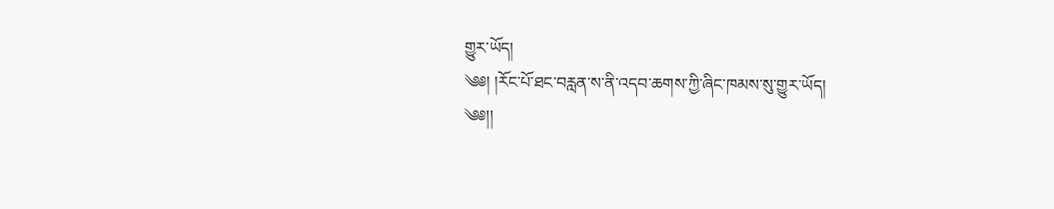གྱུར་ཡོད།
༄༅། །རོང་པོ་ཐང་བརླན་ས་ནི་འདབ་ཆགས་ཀྱི་ཞིང་ཁམས་སུ་གྱུར་ཡོད།
༄༅།།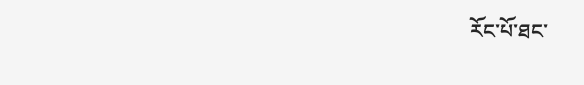རོང་པོ་ཐང་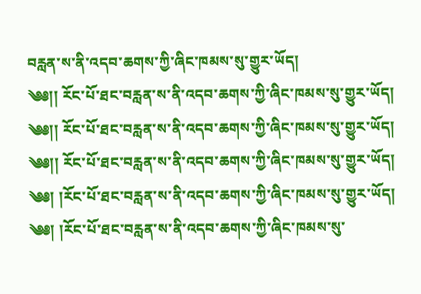བརླན་ས་ནི་འདབ་ཆགས་ཀྱི་ཞིང་ཁམས་སུ་གྱུར་ཡོད།
༄༅།། རོང་པོ་ཐང་བརླན་ས་ནི་འདབ་ཆགས་ཀྱི་ཞིང་ཁམས་སུ་གྱུར་ཡོད།
༄༅།། རོང་པོ་ཐང་བརླན་ས་ནི་འདབ་ཆགས་ཀྱི་ཞིང་ཁམས་སུ་གྱུར་ཡོད།
༄༅།། རོང་པོ་ཐང་བརླན་ས་ནི་འདབ་ཆགས་ཀྱི་ཞིང་ཁམས་སུ་གྱུར་ཡོད།
༄༅། །རོང་པོ་ཐང་བརླན་ས་ནི་འདབ་ཆགས་ཀྱི་ཞིང་ཁམས་སུ་གྱུར་ཡོད།
༄༅། །རོང་པོ་ཐང་བརླན་ས་ནི་འདབ་ཆགས་ཀྱི་ཞིང་ཁམས་སུ་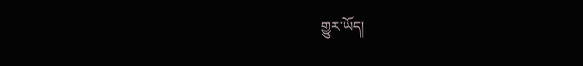གྱུར་ཡོད།